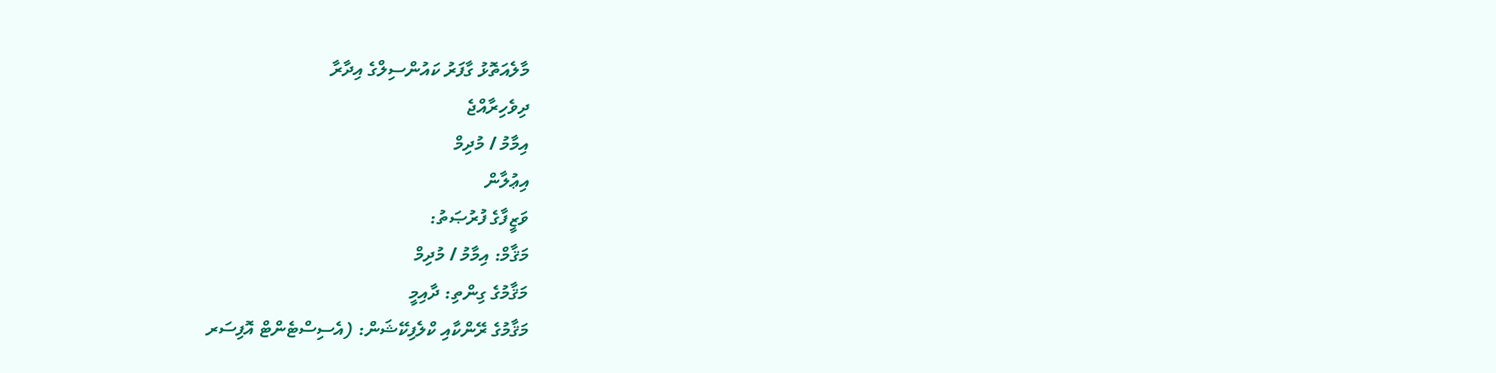މާލެއަތޮޅު ގާފަރު ކައުންސިލްގެ އިދާރާ
ދިވެހިރާއްޖެ
އިމާމު / މުދިމް
އިޢުލާން
ވަޒީފާގެ ފުރުޞަތު:
މަޤާމް: އިމާމު / މުދިމް
މަޤާމުގެ ގިންތި: ދާއިމީ
މަޤާމުގެ ރޭންކާއި ކްލެފިކޭޝަން: (އެސިސްޓެންޓް އޮފިސަރ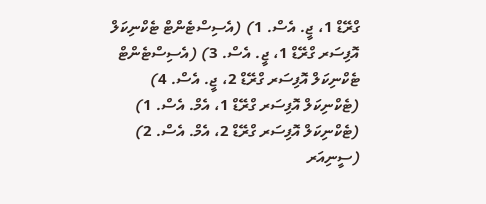ގްރޭޑް 1، ޖީ. އެސް. 1) (އެސިސްޓެންޓް ޓެކްނިކަލް އޮފިސަރ ގްރޭޑް 1، ޖީ. އެސް. 3) (އެސިސްޓެންޓް ޓެކްނިކަލް އޮފިސަރ ގްރޭޑް 2، ޖީ. އެސް. 4) (ޓެކްނިކަލް އޮފިސަރ ގްރޭޑް 1، އެމް. އެސް. 1) (ޓެކްނިކަލް އޮފިސަރ ގްރޭޑް 2، އެމް. އެސް. 2) (ސީނިއަރ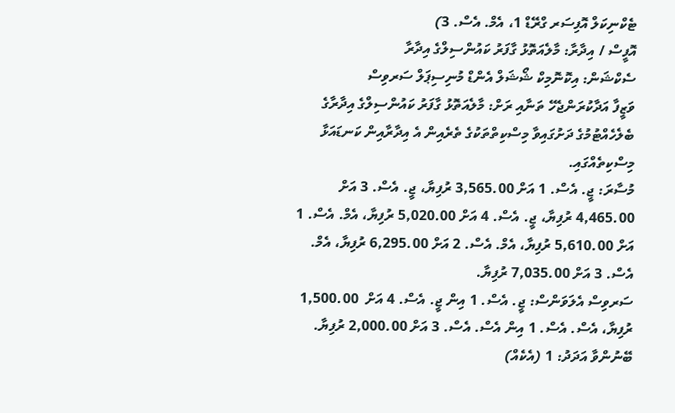ޓެކްނިކަލް އޮފިސަރ ގްރޭޑް 1، އެމް. އެސް. 3)
އޮފީސް / އިދާރާ: މާލެއަތޮޅު ގާފަރު ކައުންސިލްގެ އިދާރާ
ސެކްޝަން: އިކޮނޮމިކް ޝޯޝަލް އެންޑް މުނިސިޕަލް ސަރވިސް
ވަޒީފާ އަދާކުރަންޖެހޭ ތަނާއި ރަށް: މާލެއަތޮޅު ގާފަރު ކައުންސިލްގެ އިދާރާގެ ބެލެހެއްޓުމުގެ ދަށުގައިވާ މިސްކިތްތަކުގެ ތެރެއިން އެ އިދާރާއިން ކަނޑައަޅާ މިސްކިތެއްގައި.
މުސާރަ: ޖީ. އެސް. 1 އަށް 3,565.00 ރުފިޔާ، ޖީ. އެސް. 3 އަށް 4,465.00 ރުފިޔާ، ޖީ. އެސް. 4 އަށް 5,020.00 ރުފިޔާ، އެމް. އެސް. 1 އަށް 5,610.00 ރުފިޔާ، އެމް. އެސް. 2 އަށް 6,295.00 ރުފިޔާ، އެމް. އެސް. 3 އަށް 7,035.00 ރުފިޔާ.
ސަރވިސް އެލަވަންސް: ޖީ. އެސް. 1 އިން ޖީ. އެސް. 4 އަށް  1,500.00 ރުފިޔާ، އެސް. އެސް. 1 އިން އެސް. އެސް. 3 އަށް 2,000.00 ރުފިޔާ.
ބޭނުންވާ އަދަދު: 1 (އެކެއް)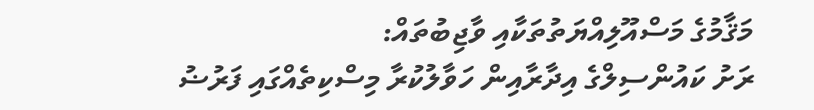މަޤާމުގެ މަސްއޫލިއްޔަތުތަކާއި ވާޖިބުތައް:
ރަށު ކައުންސިލްގެ އިދާރާއިން ހަވާލުކުރާ މިސްކިތެއްގައި ފަރުޟު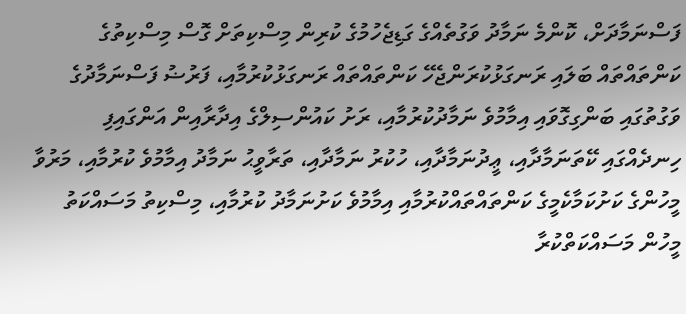ފަސްނަމާދަށް، ކޮންމެ ނަމާދު ވަގުތެއްގެ ގަޑިޖެހުމުގެ ކުރިން މިސްކިތަށް ގޮސް މިސްކިތުގެ ކަންތައްތައް ބަލައި ރަނގަޅުކުރަންޖެހޭ ކަންތައްތައް ރަނގަޅުކުރުމާއި، ފަރުޟު ފަސްނަމާދުގެ ވަގުތުގައި ބަންގިގޮވައި އިމާމުވެ ނަމާދުކުރުމާއި، ރަށު ކައުންސިލްގެ އިދާރާއިން އަންގައިފި ހިނދެއްގައި ކޭތަނަމާދާއި، ޢީދުނަމާދާއި، ހުކުރު ނަމާދާއި، ތަރާވީޙު ނަމާދު އިމާމުވެ ކުރުމާއި، މަރުވާ މީހުންގެ ކަށުކަމާކެމީގެ ކަންތައްތައްކުރުމާއި އިމާމުވެ ކަށުނަމާދު ކުރުމާއި، މިސްކިތު މަސައްކަތު މީހުން މަސައްކަތްކުރާ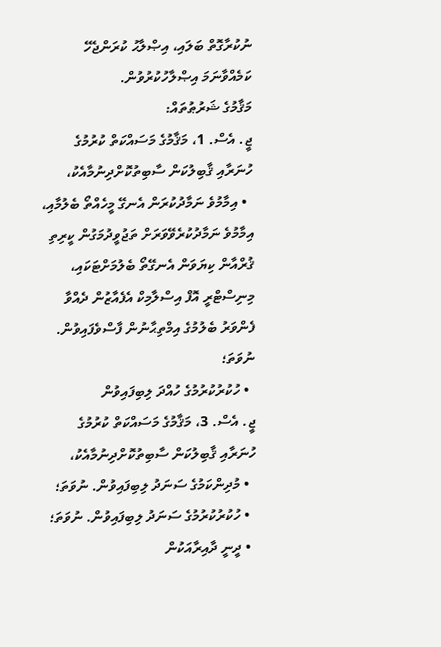ނުކުރާގޮތް ބަލައި، އިޞްލާޙު ކުރަންޖެހޭ ކަމެއްވާނަމަ އިޞްލާހުކުރުވުން.
މަޤާމުގެ ޝަރުޠުތައް:
ޖީ. އެސް. 1، މަޤާމުގެ މަސައްކަތް ކުރުމުގެ ހުނަރާއި ޤާބިލުކަން ސާބިތުކޮށްދިނުމާއެކު،
  • އިމާމުވެ ނަމާދުކުރަން އެނގޭ މީހެއްތޯ ބެލުމާއި، އިމާމުވެ ނަމާދުކުރެވޭވަރަށް ތަޖުވީދުމަގުން ކީރިތި ޤުރްއާން ކިޔަވަން އެނގޭތޯ ބެލުމަށްޓަކައި، މިނިސްޓްރީ އޮފް އިސްލާމިކް އެފެއާޒުން ދެއްވާ ފެންވަރު ބެލުމުގެ އިމްތިޙާނުން ފާސްވެފައިވުން. ނުވަތަ؛
  • ހުކުރުކުރުމުގެ ހުއްދަ ލިބިފައިވުން
ޖީ. އެސް. 3، މަޤާމުގެ މަސައްކަތް ކުރުމުގެ ހުނަރާއި ޤާބިލުކަން ސާބިތުކޮށްދިނުމާއެކު،
  • މުދިންކަމުގެ ސަނަދު ލިބިފައިވުން. ނުވަތަ؛
  • ހުކުރުކުރުމުގެ ސަނަދު ލިބިފައިވުން. ނުވަތަ؛
  • ދީނީ ދާއިރާއަކުން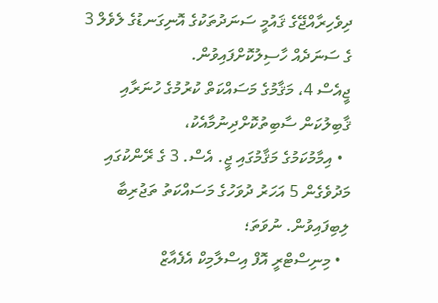ދިވެހިރާއްޖޭގެ ޤައުމީ ސަނަދުތަކުގެ އޮނިގަނޑުގެ ލެވެލް 3 ގެ ސަނަދެއް ހާސިލުކޮށްފައިވުން.
ޖީއެސް 4، މަޤާމުގެ މަސައްކަތް ކުރުމުގެ ހުނަރާއި ޤާބިލުކަން ސާބިތުކޮށްދިނުމާއެކު،
  • އިމާމުކަމުގެ މަޤާމުގައި ޖީ. އެސް. 3 ގެ ރޭންކުގައި މަދުވެގެން 5 އަހަރު ދުވަހުގެ މަސައްކަތު ތަޖުރިބާ ލިބިފައިވުން. ނުވަތަ؛
  • މިނިސްޓްރީ އޮފް އިސްލާމިކް އެފެއާޒް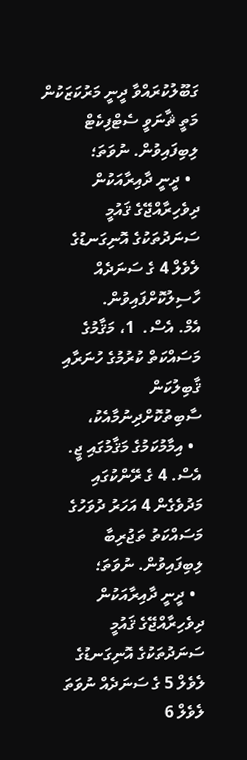ގަބޫލުކުރައްވާ ދީނީ މަރުކަޒަކުން މަތީ ޘާނަވީ ސެޓްފިކެޓް ލިބިފައިވުން. ނުވަތަ؛
  • ދީނީ ދާއިރާއަކުން ދިވެހިރާއްޖޭގެ ޤައުމީ ސަނަދުތަކުގެ އޮނިގަނޑުގެ ލެވެލް 4 ގެ ސަނަދެއް ހާސިލުކޮށްފައިވުން.
އެމް. އެސް.  1، މަޤާމުގެ މަސައްކަތް ކުރުމުގެ ހުނަރާއި ޤާބިލުކަން ސާބިތުކޮށްދިނުމާއެކު،
  • އިމާމުކަމުގެ މަޤާމުގައި ޖީ. އެސް. 4 ގެ ރޭންކުގައި މަދުވެގެން 4 އަހަރު ދުވަހުގެ މަސައްކަތު ތަޖުރިބާ ލިބިފައިވުން. ނުވަތަ؛
  • ދީނީ ދާއިރާއަކުން ދިވެހިރާއްޖޭގެ ޤައުމީ ސަނަދުތަކުގެ އޮނިގަނޑުގެ ލެވެލް 5 ގެ ސަނަދެއް ނުވަތަ ލެވެލް 6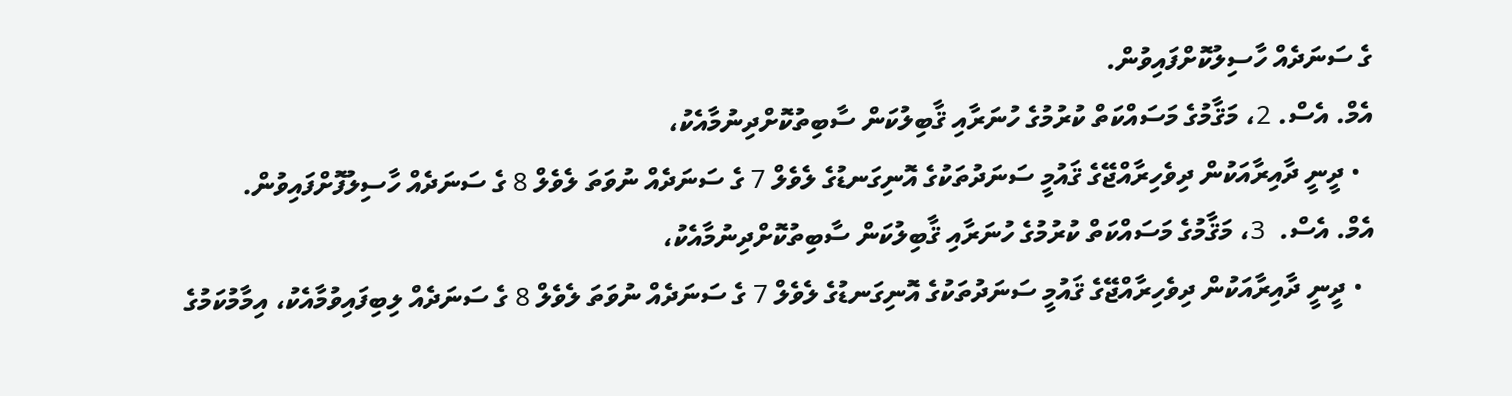ގެ ސަނަދެއް ހާސިލުކޮށްފައިވުން.
އެމް. އެސް. 2، މަޤާމުގެ މަސައްކަތް ކުރުމުގެ ހުނަރާއި ޤާބިލުކަން ސާބިތުކޮށްދިނުމާއެކު،
  • ދީނީ ދާއިރާއަކުން ދިވެހިރާއްޖޭގެ ޤައުމީ ސަނަދުތަކުގެ އޮނިގަނޑުގެ ލެވެލް 7 ގެ ސަނަދެއް ނުވަތަ ލެވެލް 8 ގެ ސަނަދެއް ހާސިލުފޮށްފައިވުން.
އެމް. އެސް.  3، މަޤާމުގެ މަސައްކަތް ކުރުމުގެ ހުނަރާއި ޤާބިލުކަން ސާބިތުކޮށްދިނުމާއެކު،
  • ދީނީ ދާއިރާއަކުން ދިވެހިރާއްޖޭގެ ޤައުމީ ސަނަދުތަކުގެ އޮނިގަނޑުގެ ލެވެލް 7 ގެ ސަނަދެއް ނުވަތަ ލެވެލް 8 ގެ ސަނަދެއް ލިބިފައިވުމާއެކު، އިމާމުކަމުގެ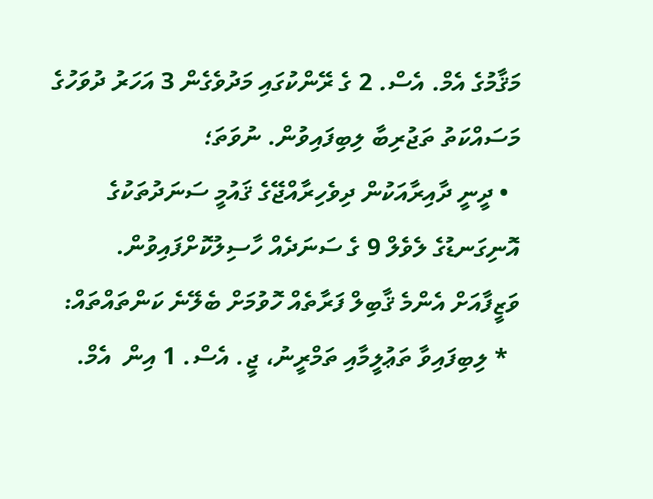މަޤާމުގެ އެމް. އެސް. 2 ގެ ރޭންކުގައި މަދުވެގެން 3 އަހަރު ދުވަހުގެ މަސައްކަތު ތަޖުރިބާ ލިބިފައިވުން. ނުވަތަ؛
  • ދީނީ ދާއިރާއަކުން ދިވެހިރާއްޖޭގެ ޤައުމީ ސަނަދުތަކުގެ އޮނިގަނޑުގެ ލެވެލް 9 ގެ ސަނަދެއް ހާސިލުކޮށްފައިވުން.
ވަޒީފާއަށް އެންމެ ޤާބިލް ފަރާތެއް ހޮވުމަށް ބެލޭނެ ކަންތައްތައް:
  * ލިބިފައިވާ ތަޢުލީމާއި ތަމްރީނު، ޖީ. އެސް. 1 އިން  އެމް.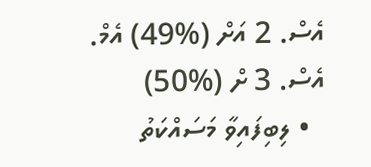އެސް. 2 އަށް (%49) އެމް. އެސް. 3 ށް (%50)
  • ލިބިފައިވާ މަސައްކަތު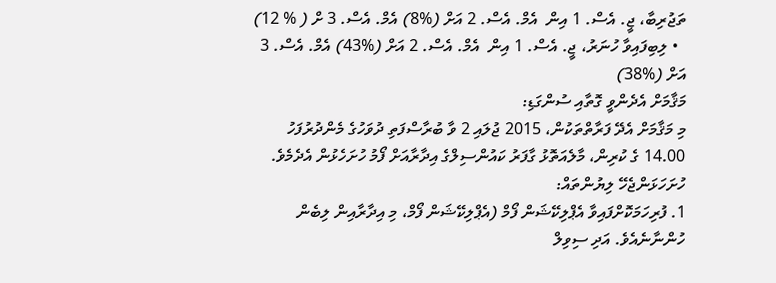ތަޖުރިބާ، ޖީ. އެސް. 1 އިން  އެމް. އެސް. 2 އަށް (%8) އެމް. އެސް. 3 ށް ( % 12)
  • ލިބިފައިވާ ހުނަރު، ޖީ. އެސް. 1 އިން  އެމް. އެސް. 2 އަށް (%43) އެމް. އެސް. 3 އަށް (%38)
މަޤާމަށް އެދެންވީ ގޮތާއި ސުންގަޑި:
މި މަޤާމަށް އެދޭ ފަރާތްތަކުން، 2015 ޖުލައި 2 ވާ ބުރާސްފަތި ދުވަހުގެ މެންދުރުފަހު 14.00 ގެ ކުރިން، މާލެއަތޮޅު ގާފަރު ކައުންސިލްގެ އިދާރާއަށް ފޯމު ހުށަހެޅުން އެދެމެވެ.
ހުށަހަޅަންޖެހޭ ލިޔުންތައް:
1. ފުރިހަމަކޮށްފައިވާ އެޕްލިކޭޝަން ފޯމް (އެޕްލިކޭޝަން ފޯމް، މި އިދާރާއިން ލިބެން ހުންނާނެއެވެ. އަދި ސިވިލް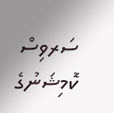ސަރވިސް ކޮމިޝަނުގެ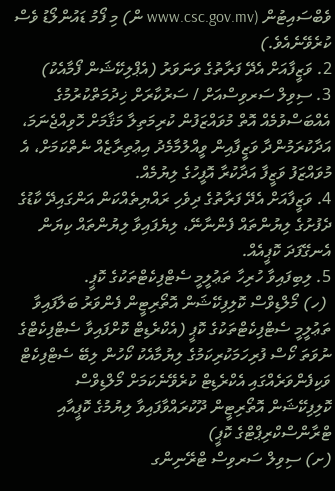ވެބްސައިޓުން (www.csc.gov.mv ން) މި ފޯމު ޑައުންލޯޑު ވެސް ކުރެވޭނެއެވެ.)
2. ވަޒީފާއަށް އެދޭ ފަރާތުގެ ވަނަވަރު (އެޕްލިކޭޝަން ފޯމާއެކު)
3. ސިވިލް ސަރވިސްއަށް / ސަރުކާރަށް ޚިދުމަތްކުރުމުގެ އެއްބަސްވުމެއް އޮތް މުވައްޒަފުން ކުރިމަތިލާ މަޤާމަށް ހޮވިއްޖެނަމަ، އަދާކުރަމުންދާ ވަޒީފާއިން ވީއްލުމާމެދު އިޢުތިރާޒެއް ނެތްކަމަށް، އެ މުވައްޒަފު ވަޒީފާ އަދާކުރާ އޮފީހުގެ ލިޔުމެއް.
4. ވަޒީފާއަށް އެދޭ ފަރާތުގެ ދިވެހި ރައްޔިތެއްކަން އަންގައިދޭ ކާޑުގެ ދެފުށުގެ ލިޔުންތައް ފެންނާނޭ، ލިޔެފައިވާ ލިޔުންތައް ކިޔަން އެނގޭފަދަ ކޮޕީއެއް.
5. ލިބިފައިވާ ހުރިހާ ތަޢުލީމީ ސެޓްފިކެޓްތަކުގެ ކޮޕީ.
 (ހ) މޯލްޑިވްސް ކޮލިފިކޭޝަން އޮތޯރިޓީން ފެންވަރު ބަލާފައިވާ ތަޢުލީމީ ސެޓްފިކެޓްތަކުގެ ކޮޕީ (އެކްރެޑިޓް ކޮށްފައިވާ ސެޓްފިކެޓްގެ ނުވަތަ ކޯސް ފުރިހަމަކުރިކަމުގެ ލިޔުމާއެކު ކޯހުން ލިބޭ ސެޓްފިކެޓް ވަކިފެންވަރެއްގައި އެކްރެޑިޓް ކުރެވޭނެކަމަށް މޯލްޑިވްސް ކޮލިފިކޭޝަން އޮތޯރިޓީން ދޫކުރައްވާފައިވާ ލިޔުމުގެ ކޮޕީއާއި ޓްރާންސްކްރިޕްޓްގެ ކޮޕީ)
(ށ) ސިވިލް ސަރވިސް ޓްރޭނިންގ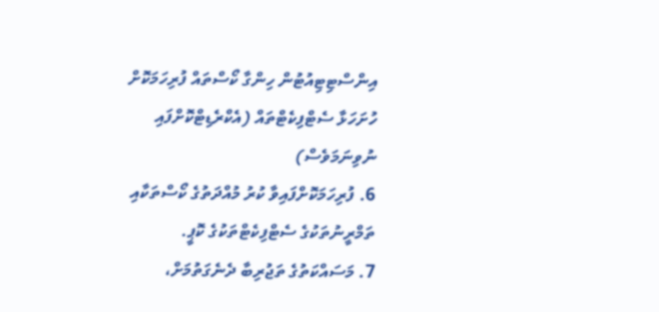އިންސްޓިޓިއުޓުން ހިންގާ ކޯސްތައް ފުރިހަމަކޮށް ހުށަހަޅާ ސެޓްފިކެޓްތައް (އެކްރެޑިޓްކޮށްފައި ނުވިނަމަވެސް)
6. ފުރިހަމަކޮށްފައިވާ ކުރު މުއްދަތުގެ ކޯސްތަކާއި ތަމްރީނުތަކުގެ ސެޓްފިކެޓްތަކުގެ ކޮޕީ.
7. މަސައްކަތުގެ ތަޖުރިބާ ދެނެގަތުމަށް،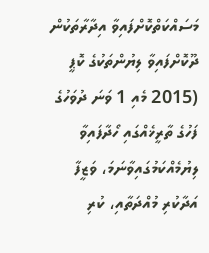މަސައްކަތްކޮށްފައިވާ އިދާރާތަކުން ދޫކޮށްފައިވާ ލިޔުންތަކުގެ ކޮޕީ (2015 މެއި 1 ވަނަ ދުވަހުގެ ފަހުގެ ތާރީޚެއްގައި ހޯދާފައިވާ ލިޔުމެއްކަމުގައިވާނަމަ، ވަޒީފާ އަދާކުރި މުއްދަތާއި، ކުރި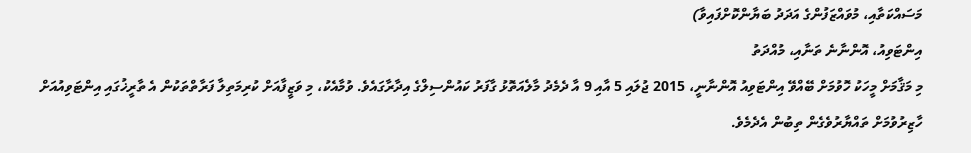މަސައްކަތާއި، މުވައްޒަފުންގެ އަދަދު ބަޔާންކޮށްފައިވާ)
އިންޓަވިއު، އޮންނާނެ ތަނާއި، މުއްދަތު
މި މަޤާމަށް މީހަކު ހޮވުމަށް ބޭއްވޭ އިންޓަވިއު އޮންނާނީ، 2015 ޖުލައި 5 އާއި 9 އާ ދެމެދު މާލެއަތޮޅު ގާފަރު ކައުންސިލްގެ އިދާރާގައެވެ. ވުމާއެކު، މި ވަޒީފާއަށް ކުރިމަތިލާ ފަރާތްތަކުން އެ ތާރީޚުގައި އިންޓަވިއުއަށް ހާޒިރުވުމަށް ތައްޔާރުވެގެން ތިބުން އެދެމެވެ.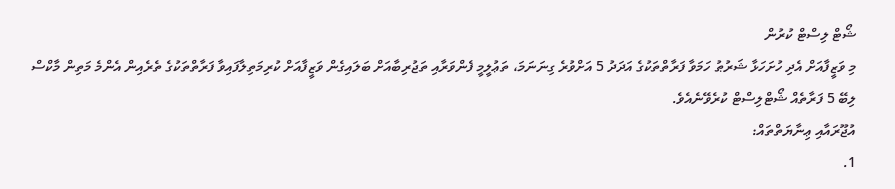ޝޯޓް ލިސްޓް ކުރުން
މި ވަޒީފާއަށް އެދި ހުށަހަޅާ ޝަރުޠު ހަމަވާ ފަރާތްތަކުގެ އަދަދު 5 އަށްވުރެ ގިނަނަމަ، ތަޢުލީމީ ފެންވަރާއި ތަޖުރިބާއަށް ބަލައިގެން ވަޒީފާއަށް ކުރިމަތިލާފައިވާ ފަރާތްތަކުގެ ތެރެއިން އެންމެ މަތިން މާކްސް ލިބޭ 5 ފަރާތެއް ޝޯޓްލިސްޓް ކުރެވޭނެއެވެ.
އުޖޫރައާއި ޢިނާޔަތްތައް:
1.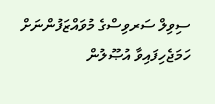ސިވިލް ސަރވިސްގެ މުވައްޒަފުންނަށް ހަމަޖެހިފައިވާ އުޞޫލުން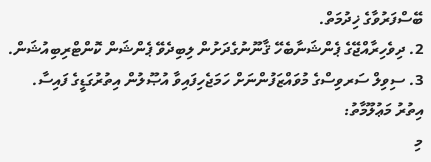ބޭސްފަރުވާގެ ޚިދުމަތް.
2. ދިވެހިރާއްޖޭގެ ޕެންޝަނާބެހޭ ޤާނޫނުގެދަށުން ލިބިދެވޭ ޕެންޝަން ކޮންޓްރިބިއުޝަން.
3. ސިވިލް ސަރވިސްގެ މުވައްޒަފުންނަށް ހަމަޖެހިފައިވާ އުޞޫލުން އިތުރުގަޑީގެ ފައިސާ.
އިތުރު މަޢުލޫމާތު:
މި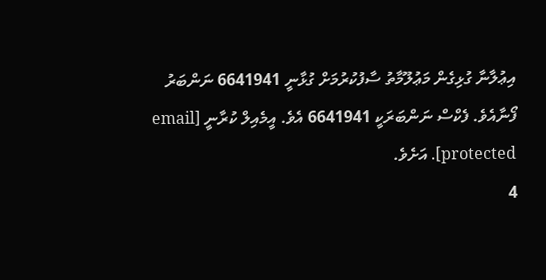އިޢުލާނާ ގުޅިގެން މަޢުލޫމާތު ސާފުކުރުމަށް ގުޅާނީ 6641941 ނަންބަރު ފޯނާއެވެ. ފެކްސް ނަންބަރަކީ 6641941 އެވެ. އީމެއިލް ކުރާނީ [email protected]. އަށެވެ.
4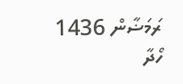ރަމަޟާން 1436
ހޯދާ